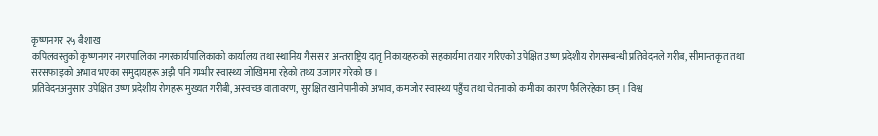कृष्णनगर २५ बैशाख
कपिलवस्तुको कृष्णनगर नगरपालिका नगरकार्यपालिकाको कार्यालय तथा स्थानिय गैसस र अन्तराष्ट्रिय दातृ निकायहरुको सहकार्यमा तयार गरिएको उपेक्षित उष्ण प्रदेशीय रोगसम्बन्धी प्रतिवेदनले गरीब, सीमान्तकृत तथा सरसफाइको अभाव भएका समुदायहरू अझै पनि गम्भीर स्वास्थ्य जोखिममा रहेको तथ्य उजागर गरेको छ ।
प्रतिवेदनअनुसार उपेक्षित उष्ण प्रदेशीय रोगहरू मुख्यत गरीबी, अस्वच्छ वातावरण, सुरक्षित खानेपानीको अभाव, कमजोर स्वास्थ्य पहुँच तथा चेतनाको कमीका कारण फैलिरहेका छन् । विश्व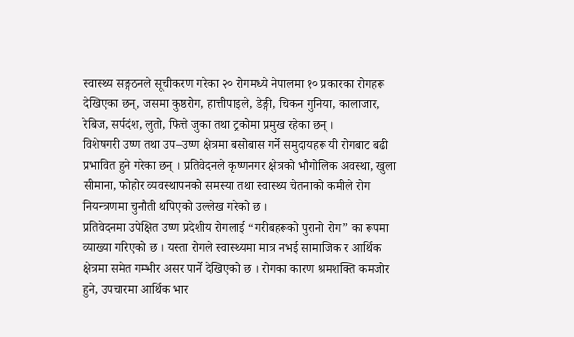स्वास्थ्य सङ्गठनले सूचीकरण गरेका २० रोगमध्ये नेपालमा १० प्रकारका रोगहरू देखिएका छन्, जसमा कुष्ठरोग, हात्तीपाइले, डेङ्गी, चिकन गुनिया, कालाजार, रेबिज, सर्पदंश, लुतो, फित्ते जुका तथा ट्रकोमा प्रमुख रहेका छन् ।
विशेषगरी उष्ण तथा उप–उष्ण क्षेत्रमा बसोबास गर्ने समुदायहरू यी रोगबाट बढी प्रभावित हुने गरेका छन् । प्रतिवेदनले कृष्णनगर क्षेत्रको भौगोलिक अवस्था, खुला सीमाना, फोहोर व्यवस्थापनको समस्या तथा स्वास्थ्य चेतनाको कमीले रोग नियन्त्रणमा चुनौती थपिएको उल्लेख गरेको छ ।
प्रतिवेदनमा उपेक्षित उष्ण प्रदेशीय रोगलाई “गरीबहरूको पुरानो रोग” का रूपमा व्याख्या गरिएको छ । यस्ता रोगले स्वास्थ्यमा मात्र नभई सामाजिक र आर्थिक क्षेत्रमा समेत गम्भीर असर पार्ने देखिएको छ । रोगका कारण श्रमशक्ति कमजोर हुने, उपचारमा आर्थिक भार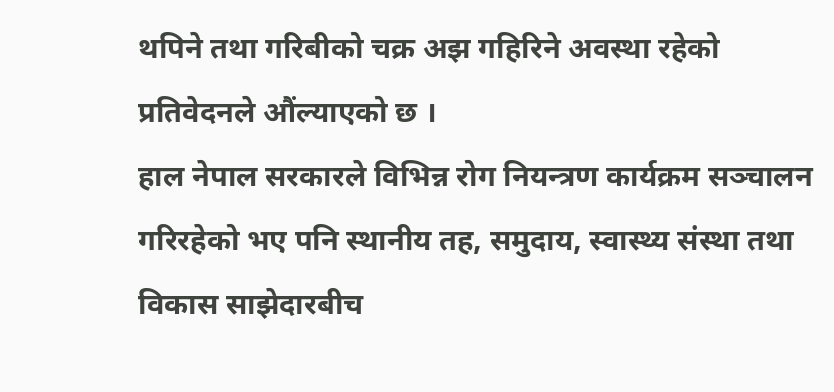थपिने तथा गरिबीको चक्र अझ गहिरिने अवस्था रहेको प्रतिवेदनले औंल्याएको छ ।
हाल नेपाल सरकारले विभिन्न रोग नियन्त्रण कार्यक्रम सञ्चालन गरिरहेको भए पनि स्थानीय तह, समुदाय, स्वास्थ्य संस्था तथा विकास साझेदारबीच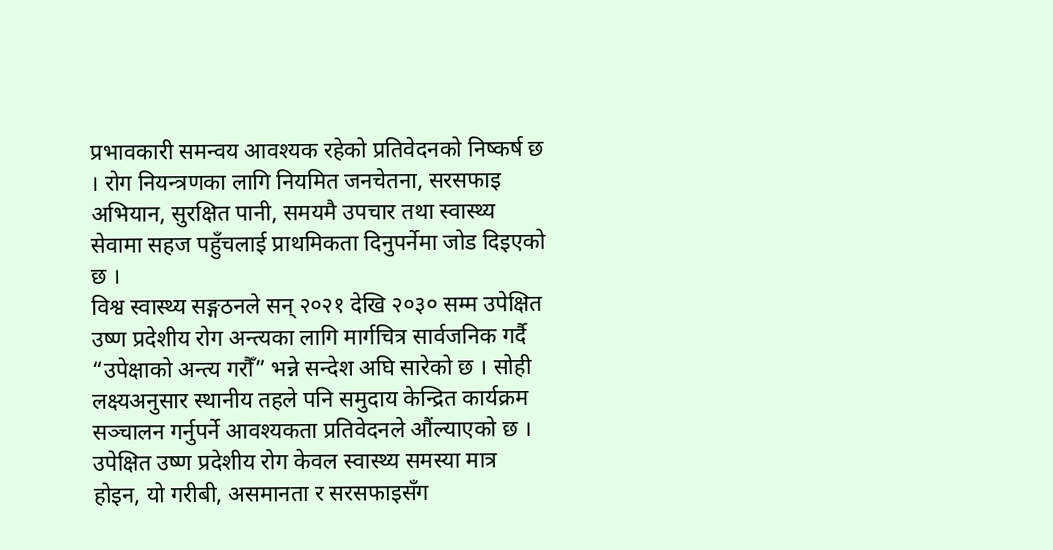प्रभावकारी समन्वय आवश्यक रहेको प्रतिवेदनको निष्कर्ष छ । रोग नियन्त्रणका लागि नियमित जनचेतना, सरसफाइ अभियान, सुरक्षित पानी, समयमै उपचार तथा स्वास्थ्य सेवामा सहज पहुँचलाई प्राथमिकता दिनुपर्नेमा जोड दिइएको छ ।
विश्व स्वास्थ्य सङ्गठनले सन् २०२१ देखि २०३० सम्म उपेक्षित उष्ण प्रदेशीय रोग अन्त्यका लागि मार्गचित्र सार्वजनिक गर्दै “उपेक्षाको अन्त्य गरौँ” भन्ने सन्देश अघि सारेको छ । सोही लक्ष्यअनुसार स्थानीय तहले पनि समुदाय केन्द्रित कार्यक्रम सञ्चालन गर्नुपर्ने आवश्यकता प्रतिवेदनले औंल्याएको छ ।
उपेक्षित उष्ण प्रदेशीय रोग केवल स्वास्थ्य समस्या मात्र होइन, यो गरीबी, असमानता र सरसफाइसँग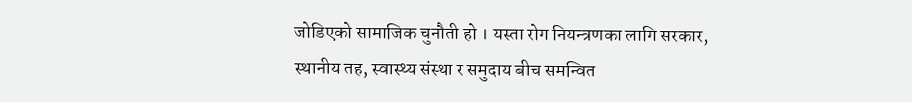जोडिएको सामाजिक चुनौती हो । यस्ता रोग नियन्त्रणका लागि सरकार, स्थानीय तह, स्वास्थ्य संस्था र समुदाय बीच समन्वित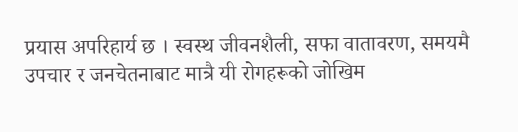प्रयास अपरिहार्य छ । स्वस्थ जीवनशैली, सफा वातावरण, समयमै उपचार र जनचेतनाबाट मात्रै यी रोगहरूको जोखिम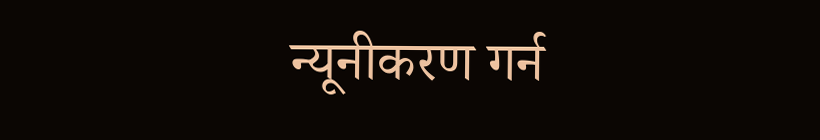न्यूनीकरण गर्न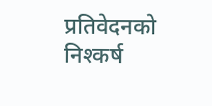प्रतिवेदनको निश्कर्ष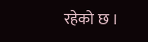रहेको छ ।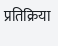प्रतिक्रिया